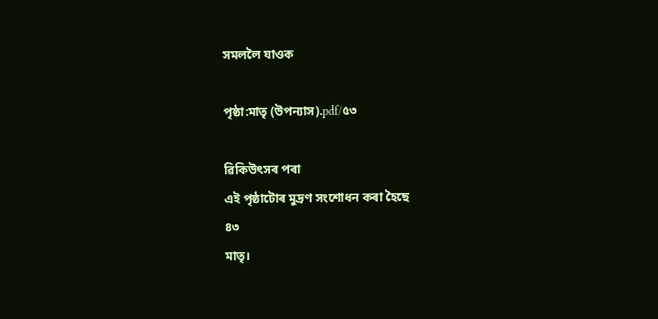সমললৈ যাওক

পৃষ্ঠা:মাতৃ (উপন্যাস).pdf/৫৩

ৱিকিউৎসৰ পৰা
এই পৃষ্ঠাটোৰ মুদ্ৰণ সংশোধন কৰা হৈছে
৪৩
মাতৃ।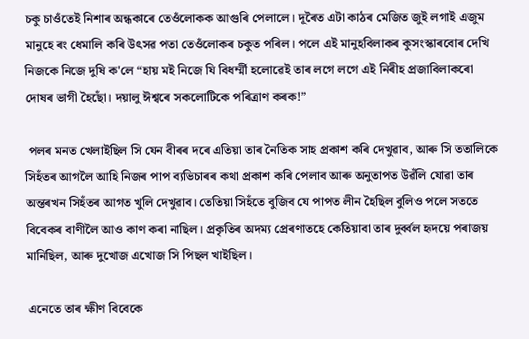চকু চাওঁতেই নিশাৰ অন্ধকাৰে তেওঁলোকক আগুৰি পেলালে। দূৰৈত এটা কাঠৰ মেজিত জুই লগাই এজুম মানুহে ৰং ধেমালি কৰি উৎসৱ পতা তেওঁলোকৰ চকুত পৰিল। পলে এই মানুহবিলাকৰ কুসংস্কাৰবোৰ দেখি নিজকে নিজে দুষি ক'লে “হায় মই নিজে যি বিধৰ্ম্মী হলোৱেই তাৰ লগে লগে এই নিৰীহ প্ৰজাবিলাকৰো দোষৰ ভাগী হৈছোঁ। দয়ালু ঈশ্বৰে সকলোটিকে পৰিত্ৰাণ কৰক!”

 পলৰ মনত খেলাইছিল সি যেন বীৰৰ দৰে এতিয়া তাৰ নৈতিক সাহ প্ৰকাশ কৰি দেখুৱাব, আৰু সি ততালিকে সিহঁতৰ আগলৈ আহি নিজৰ পাপ ব্যভিচাৰৰ কথা প্ৰকাশ কৰি পেলাব আৰু অনুতাপত উৱঁলি যোৱা তাৰ অন্তৰখন সিহঁতৰ আগত খুলি দেখুৱাব। তেতিয়া সিহঁতে বুজিব যে পাপত লীন হৈছিল বুলিও পলে সততে বিবেকৰ বাণীলৈ আও কাণ কৰা নাছিল। প্ৰকৃতিৰ অদম্য প্ৰেৰণাতহে কেতিয়াবা তাৰ দুৰ্ব্বল হৃদয়ে পৰাজয় মানিছিল, আৰু দুখোজ এখোজ সি পিছল খাইছিল।

 এনেতে তাৰ ক্ষীণ বিবেকে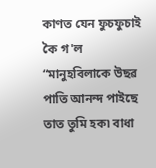কাণত যেন ফুচফুচাই কৈ গ'ল “মানুহবিলাকে উছৱ পাতি আনন্দ পাইছে তাত তুমি হক৷ বাধা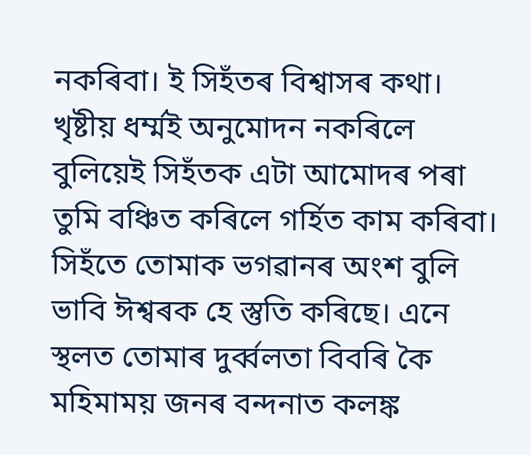নকৰিবা। ই সিহঁতৰ বিশ্বাসৰ কথা। খৃষ্টীয় ধৰ্ম্মই অনুমোদন নকৰিলে বুলিয়েই সিহঁতক এটা আমোদৰ পৰা তুমি বঞ্চিত কৰিলে গৰ্হিত কাম কৰিবা। সিহঁতে তোমাক ভগৱানৰ অংশ বুলি ভাবি ঈশ্বৰক হে স্তুতি কৰিছে। এনে স্থলত তোমাৰ দুৰ্ব্বলতা বিবৰি কৈ মহিমাময় জনৰ বন্দনাত কলঙ্ক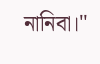নানিবা।"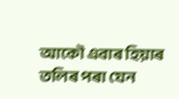আকৌ এবাৰ হিয়াৰ তলিৰ পৰা যেন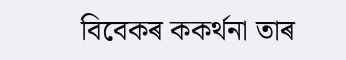বিবেকৰ ককৰ্থনা তাৰ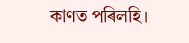কাণত পৰিলহি।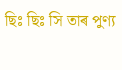ছিঃ ছিঃ সি তাৰ পুণ্য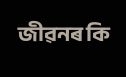জীৱনৰ কি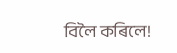বিলৈ কৰিলে!